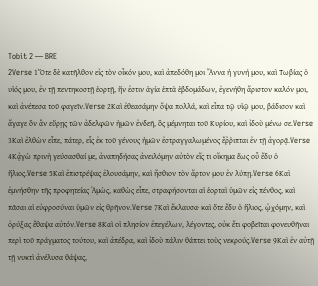Tobit 2 — BRE
2Verse 1Ὅτε δὲ κατῆλθον εἰς τὸν οἶκόν μου, καὶ ἀπεδόθη μοι Ἄννα ἡ γυνή μου, καὶ Τωβίας ὁ υἱός μου, ἐν τῇ πεντηκοστῇ ἑορτῇ, ἥν ἐστιν ἁγία ἑπτὰ ἑβδομάδων, ἐγενήθη ἄριστον καλόν μοι, καὶ ἀνέπεσα τοῦ φαγεῖν.Verse 2Καὶ ἐθεασάμην ὄψα πολλά, καὶ εἶπα τῷ υἱῷ μου, βάδισον καὶ ἄγαγε ὃν ἂν εὕρῃς τῶν ἀδελφῶν ἡμῶν ἐνδεῆ, ὃς μέμνηται τοῦ Κυρίου, καὶ ἰδοὺ μένω σε.Verse 3Καὶ ἐλθὼν εἶπε, πάτερ, εἷς ἐκ τοῦ γένους ἡμῶν ἐστραγγαλωμένος ἔῤῥιπται ἐν τῇ ἀγορᾷ.Verse 4Κᾀγὼ πρινὴ γεύσασθαί με, ἀναπηδήσας ἀνειλόμην αὐτὸν εἴς τι οἴκημα ἕως οὗ ἔδυ ὁ ἥλιος.Verse 5Καὶ ἐπιστρέψας ἐλουσάμην, καὶ ἤσθιον τὸν ἄρτον μου ἐν λύπῃ.Verse 6Καὶ ἐμνήσθην τῆς προφητείας Ἀμὼς, καθὼς εἶπε, στραφήσονται αἱ ἑορταὶ ὑμῶν εἰς πένθος, καὶ πᾶσαι αἱ εὐφροσύναι ὑμῶν εἰς θρῆνον.Verse 7Καὶ ἔκλαυσα· καὶ ὅτε ἔδυ ὁ ἥλιος, ᾠχόμην, καὶ ὀρύξας ἔθαψα αὐτόν.Verse 8Καὶ οἱ πλησίον ἐπεγέλων, λέγοντες, οὐκ ἔτι φοβεῖται φονευθῆναι περὶ τοῦ πράγματος τούτου, καὶ ἀπέδρα, καὶ ἰδοὺ πάλιν θάπτει τοὺς νεκρούς.Verse 9Καὶ ἐν αὐτῇ τῇ νυκτὶ ἀνέλυσα θάψας,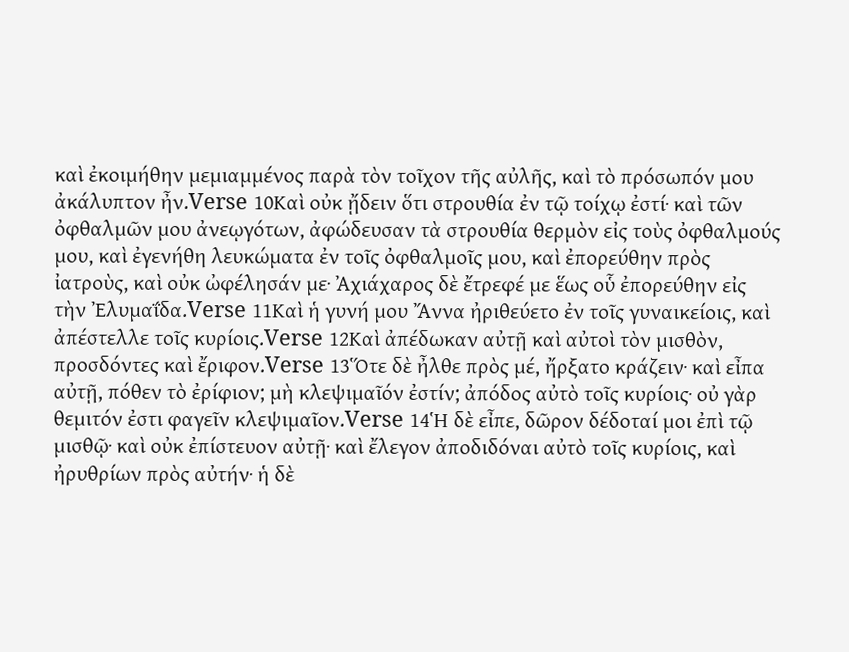καὶ ἐκοιμήθην μεμιαμμένος παρὰ τὸν τοῖχον τῆς αὐλῆς, καὶ τὸ πρόσωπόν μου ἀκάλυπτον ἦν.Verse 10Καὶ οὐκ ᾔδειν ὅτι στρουθία ἐν τῷ τοίχῳ ἐστί· καὶ τῶν ὀφθαλμῶν μου ἀνεῳγότων, ἀφώδευσαν τὰ στρουθία θερμὸν εἰς τοὺς ὀφθαλμούς μου, καὶ ἐγενήθη λευκώματα ἐν τοῖς ὀφθαλμοῖς μου, καὶ ἐπορεύθην πρὸς ἰατροὺς, καὶ οὐκ ὠφέλησάν με· Ἀχιάχαρος δὲ ἔτρεφέ με ἕως οὗ ἐπορεύθην εἰς τὴν Ἐλυμαΐδα.Verse 11Καὶ ἡ γυνή μου Ἄννα ἠριθεύετο ἐν τοῖς γυναικείοις, καὶ ἀπέστελλε τοῖς κυρίοις.Verse 12Καὶ ἀπέδωκαν αὐτῇ καὶ αὐτοὶ τὸν μισθὸν, προσδόντες καὶ ἔριφον.Verse 13Ὅτε δὲ ἦλθε πρὸς μέ, ἤρξατο κράζειν· καὶ εἶπα αὐτῇ, πόθεν τὸ ἐρίφιον; μὴ κλεψιμαῖόν ἐστίν; ἀπόδος αὐτὸ τοῖς κυρίοις· οὐ γὰρ θεμιτόν ἐστι φαγεῖν κλεψιμαῖον.Verse 14Ἡ δὲ εἶπε, δῶρον δέδοταί μοι ἐπὶ τῷ μισθῷ· καὶ οὐκ ἐπίστευον αὐτῇ· καὶ ἔλεγον ἀποδιδόναι αὐτὸ τοῖς κυρίοις, καὶ ἠρυθρίων πρὸς αὐτήν· ἡ δὲ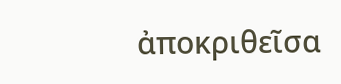ἀποκριθεῖσα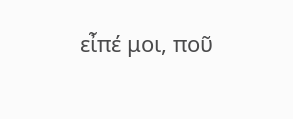εἶπέ μοι, ποῦ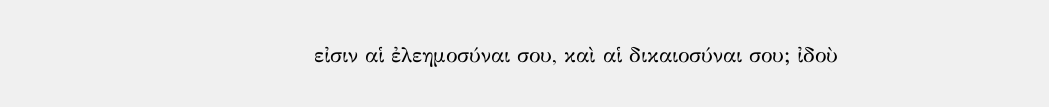εἰσιν αἱ ἐλεημοσύναι σου, καὶ αἱ δικαιοσύναι σου; ἰδοὺ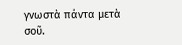γνωστὰ πάντα μετὰ σοῦ.